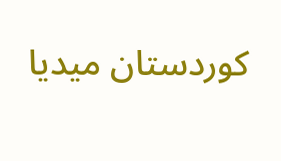کوردستان میدیا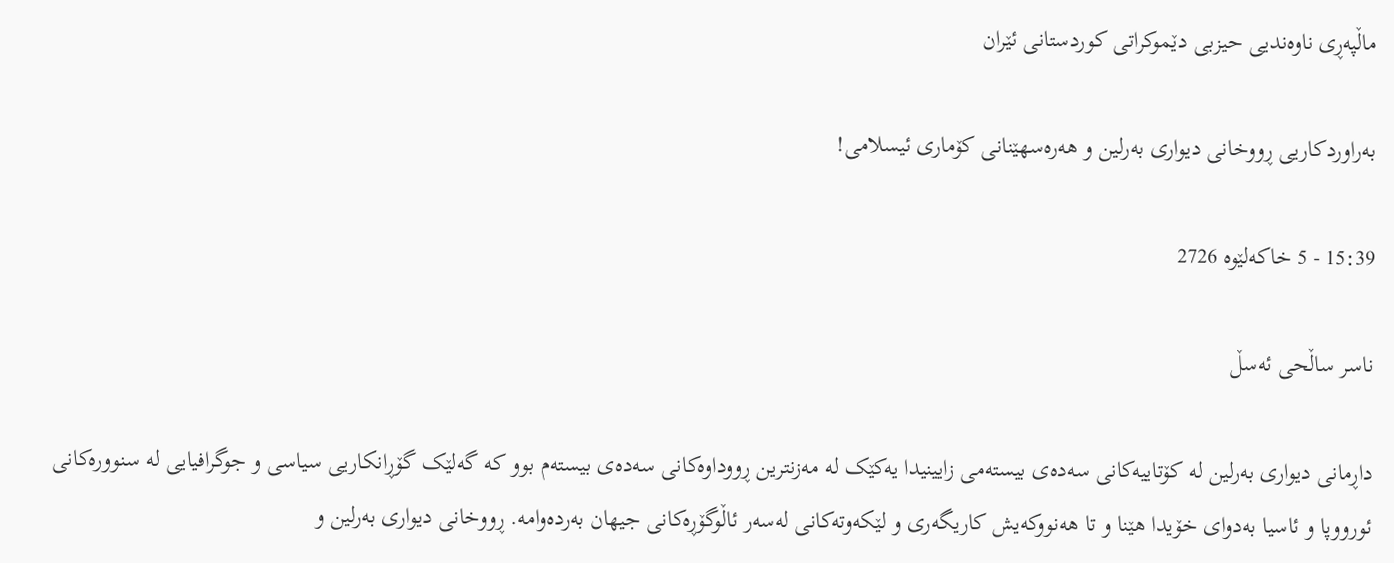ماڵپەڕی ناوەندیی حیزبی دێموکراتی کوردستانی ئێران

بەراوردکاریی ڕووخانی دیواری بەرلین و هەرەسهێنانی کۆماری ئیسلامی!

15:39 - 5 خاکەلێوه 2726

ناسر ساڵحی ئەسڵ

داڕمانی دیواری بەرلین لە کۆتاییەکانی سەدەی بیستەمی زایینیدا یەکێک لە مەزنترین ڕووداوەکانی سەدەی بیستەم بوو کە گەلێک گۆڕانکاریی سیاسی و جوگرافیایی لە سنوورەکانی ئورووپا و ئاسیا بەدوای خۆیدا هێنا و تا هەنووکەیش کاریگەری و لێکەوتەکانی لەسەر ئاڵوگۆڕەکانی جیهان بەردەوامە. ڕووخانی دیواری بەرلین و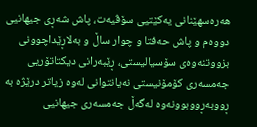هەرەسهێنانی یەکێتیی سۆڤیەت، پاش شەڕی جیهانیی دووەم و پاش حەفتا و چوار ساڵ و بەلاڕێداچوونی بزووتنەوەی سۆسیالیستی، ڕێبەرانی دیکتاتۆریی جەمسەری کۆمۆنیستی نەیانتوانی لەوە زیاتر درێژە بە ڕووبەڕووبوونەوە لەگەڵ جەمسەری جیهانیی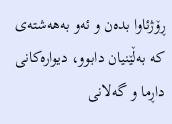ڕۆژئاوا بدەن و ئەو بەهەشتەی کە بەڵێنیان دابوو، دیوارەکانی داڕما و گەلانی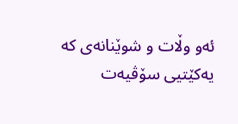ئەو وڵات و شوێنانەی کە یەکێتیی سۆڤیەت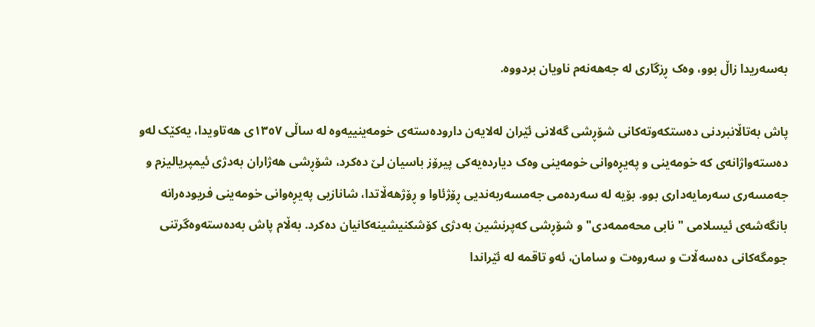بەسەریدا زاڵ بوو، وەک ڕزگاری لە جەهەنەم ناویان بردووە.

پاش بەتاڵانبردنی دەستکەوتەکانی شۆڕشی گەلانی ئێران لەلایەن دارودەستەی خومەینییەوە لە ساڵی ١٣٥٧ی هەتاویدا، یەکێک لەو دەستەواژانەی کە خومەینی و پەیڕەوانی خومەینی وەک دیاردەیەکی پیرۆز باسیان لێ دەکرد، شۆڕشی هەژاران بەدژی ئیمپریالیزم و جەمسەری سەرمایەداری بوو. بۆیە لە سەردەمی جەمسەربەندیی ڕۆژئاوا و ڕۆژهەڵاتدا، شانازیی پەیڕەوانی خومەینی فریودەرانە بانگەشەی ئیسلامی "نابی محەممەدی" و شۆڕشی کەپرنشین بەدژی کۆشکنیشینەکانیان دەکرد. بەڵام پاش بەدەستەوەگرتنی جومگەکانی دەسەڵات و سەروەت و سامان، ئەو تاقمە لە ئێراندا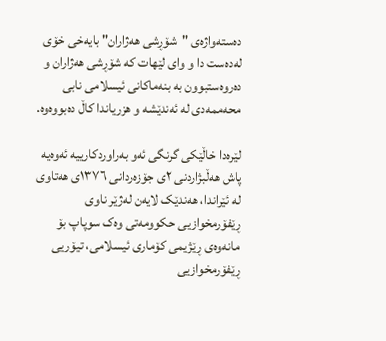دەستەواژەی "شۆڕشی هەژاران" بایەخی خۆی لەدەست دا و وای لێهات کە شۆڕشی هەژاران و دەروەستبوون بە بنەماکانی ئیسلامی نابی محەممەدی لە ئەندێشە و هزریاندا کاڵ دەبووەوە.

لێرەدا خاڵێکی گرنگی ئەو بەراوردکارییە ئەوەیە پاش هەڵبژاردنی ٢ی جۆزەردانی ١٣٧٦ی هەتاوی لە ئێراندا، هەندێک لایەن لەژێر ناوی ڕێفۆرمخوازیی حکوومەتی وەک سوپاپ بۆ مانەوەی ڕێژیمی کۆماری ئیسلامی، تیۆریی ڕێفۆرمخوازیی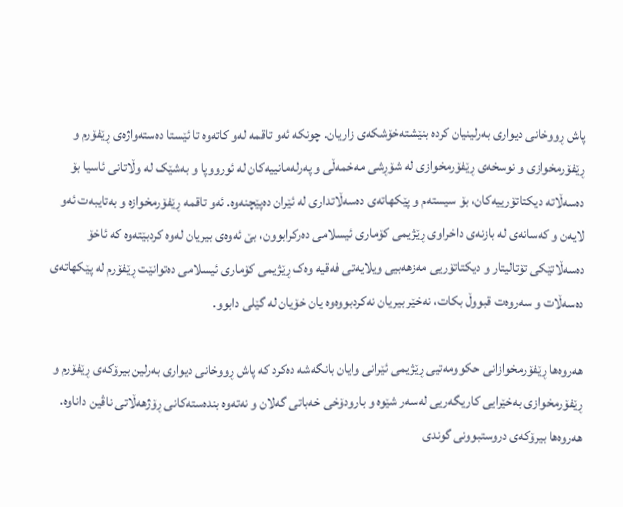پاش ڕووخانی دیواری بەرلینیان کردە بنێشتەخۆشکەی زاریان. چونکە ئەو تاقمە لەو کاتەوە تا ئێستا دەستەواژەی ڕێفۆرم و ڕێفۆرمخوازی و نوسخەی ڕێفۆرمخوازی لە شۆڕشی مەخمەڵی و پەرلەمانییەکان لە ئورووپا و بەشێک لە وڵاتانی ئاسیا بۆ دەسەڵاتە دیکتاتۆرییەکان، بۆ سیستەم و پێکهاتەی دەسەڵاتداری لە ئێران دەپێچنەوە. ئەو تاقمە ڕێفۆرمخوازە و بەتایبەت ئەو لایەن و کەسانەی لە بازنەی داخراوی ڕێژیمی کۆماری ئیسلامی دەرکرابوون، بێ ئەوەی بیریان لەوە کردبێتەوە کە ئاخۆ دەسەڵاتێکی تۆتالیتار و دیکتاتۆریی مەزهەبیی ویلایەتی فەقیه وەک ڕێژیمی کۆماری ئیسلامی دەتوانێت ڕێفۆرم لە پێکهاتەی دەسەڵات و سەروەت قبووڵ بکات، نەخێر بیریان نەکردبووەوە یان خۆیان لە گێلی دابوو.

هەروەها ڕێفۆرمخوازانی حکوومەتیی ڕێژیمی ئێرانی وایان بانگەشە دەکرد کە پاش ڕووخانی دیواری بەرلین بیرۆکەی ڕێفۆرم و ڕێفۆرمخوازی بەخێرایی کاریگەریی لەسەر شێوە و بارودۆخی خەباتی گەلان و نەتەوە بندەستەکانی ڕۆژهەڵاتی ناڤین داناوە. هەروەها بیرۆکەی دروستبوونی گوندی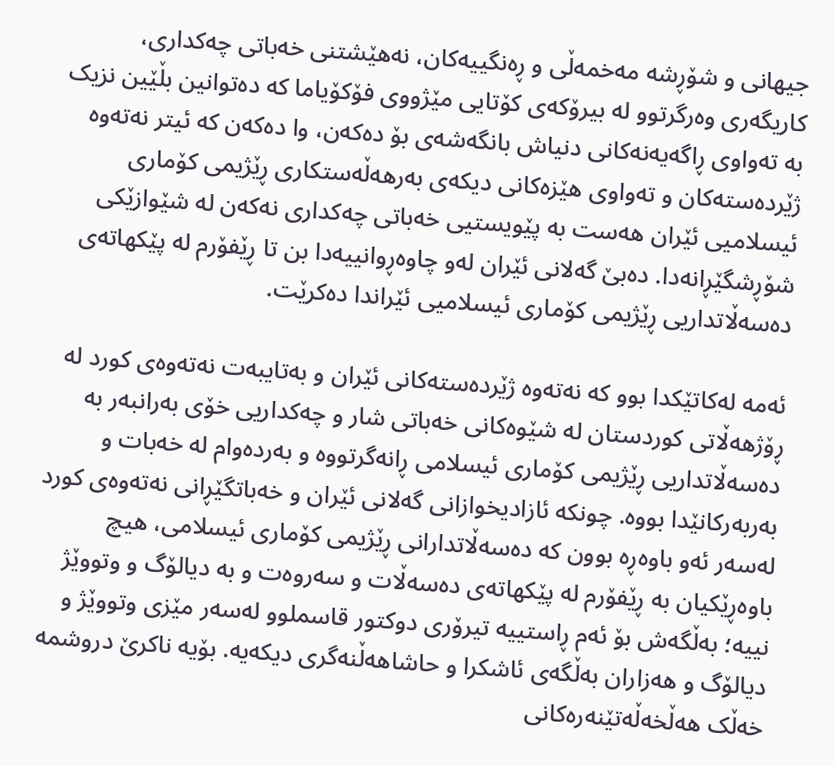جیهانی و شۆڕشە مەخمەڵی و ڕەنگییەکان، نەهێشتنی خەباتی چەکداری، کاریگەری وەرگرتوو لە بیرۆکەی کۆتایی مێژووی فۆکۆیاما کە دەتوانین بڵێین نزیک بە تەواوی ڕاگەیەنەکانی دنیاش بانگەشەی بۆ دەکەن، وا دەکەن کە ئیتر نەتەوە ژێردەستەکان و تەواوی هێزەکانی دیکەی بەرهەڵەستکاری ڕێژیمی کۆماری ئیسلامیی ئێران هەست بە پێویستیی خەباتی چەکداری نەکەن لە شێوازێکی شۆڕشگێڕانەدا. دەبێ گەلانی ئێران لەو چاوەڕوانییەدا بن تا ڕێفۆرم لە پێکهاتەی دەسەڵاتداریی ڕێژیمی کۆماری ئیسلامیی ئێراندا دەکرێت.

ئەمە لەکاتێکدا بوو کە نەتەوە ژێردەستەکانی ئێران و بەتایبەت نەتەوەی کورد لە ڕۆژهەڵاتی کوردستان لە شێوەکانی خەباتی شار و چەکداریی خۆی بەرانبەر بە دەسەڵاتداریی ڕێژیمی کۆماری ئیسلامی ڕانەگرتووە و بەردەوام لە خەبات و بەربەرکانێدا بووە. چونکە ئازادیخوازانی گەلانی ئێران و خەباتگێڕانی نەتەوەی کورد لەسەر ئەو باوەڕە بوون کە دەسەڵاتدارانی ڕێژیمی کۆماری ئیسلامی، هیچ باوەڕێکیان بە ڕێفۆرم لە پێکهاتەی دەسەڵات و سەروەت و بە دیالۆگ و وتووێژ نییە؛ بەڵگەش بۆ ئەم ڕاستییە تیرۆری دوکتور قاسملوو لەسەر مێزی وتووێژ و دیالۆگ و هەزاران بەڵگەی ئاشکرا و حاشاهەڵنەگری دیکەیە. بۆیە ناکرێ دروشمە خەڵک هەڵخەڵەتێنەرەکانی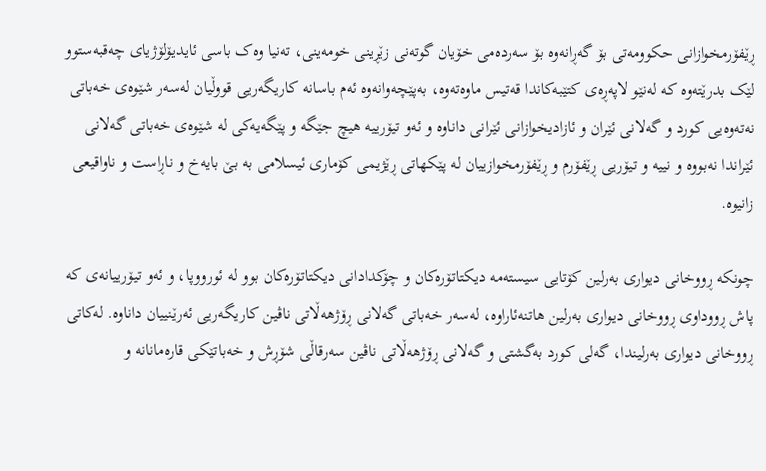ڕێفۆرمخوازانی حکوومەتی بۆ گەڕانەوە بۆ سەردەمی خۆیان گوتەنی زێڕینی خومەینی، تەنیا وەک باسی ئایدیۆلۆژیای چەقبەستوو لێک بدرێتەوە کە لەنێو لاپەڕەی کتێبەکاندا قەتیس ماوەتەوە، بەپێچەوانەوە ئەم باسانە کاریگەریی قووڵیان لەسەر شێوەی خەباتی نەتەوەیی کورد و گەلانی ئێران و ئازادیخوازانی ئێرانی داناوە و ئەو تیۆرییە هیچ جێگە و پێگەیەکی لە شێوەی خەباتی گەلانی ئێراندا نەبووە و نییە و تیۆریی ڕێفۆرم و ڕێفۆرمخوازییان لە پێکهاتی ڕێژیمی کۆماری ئیسلامی بە بێ بایەخ و ناڕاست و ناواقیعی زانیوە.

چونکە ڕووخانی دیواری بەرلین کۆتایی سیستەمە دیکتاتۆرەکان و چۆکدادانی دیکتاتۆرەکان بوو لە ئورووپا، و ئەو تیۆرییانەی کە پاش ڕووداوی ڕووخانی دیواری بەرلین هاتنەئاراوە، لەسەر خەباتی گەلانی ڕۆژهەڵاتی ناڤین کاریگەریی ئەرێنییان داناوە. لەکاتی ڕووخانی دیواری بەرلیندا، گەلی کورد بەگشتی و گەلانی ڕۆژهەڵاتی ناڤین سەرقاڵی شۆڕش و خەباتێکی قارەمانانە و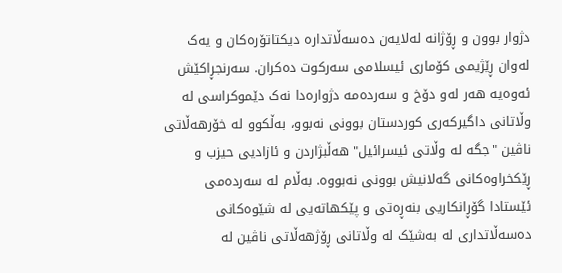دژوار بوون و ڕۆژانە لەلایەن دەسەڵاتدارە دیکتاتۆرەکان و یەک لەوان ڕێژیمی کۆماری ئیسلامی سەرکوت دەکران. سەرنجڕاکێش ئەوەیە هەر لەو دۆخ و سەردەمە دژوارەدا نەک دێموکراسی لە وڵاتانی داگیرکەری کوردستان بوونی نەبوو، بەڵکوو لە خۆرهەڵاتی ناڤین "جگە لە وڵاتی ئیسرائیل" هەڵبژاردن و ئازادیی حیزب و ڕێکخراوەکانی گەلانیش بوونی نەبووە. بەڵام لە سەردەمی ئێستادا گۆڕانکاریی بنەڕەتی و پێکهاتەیی لە شێوەکانی دەسەڵاتداری لە بەشێک لە وڵاتانی ڕۆژهەڵاتی ناڤین لە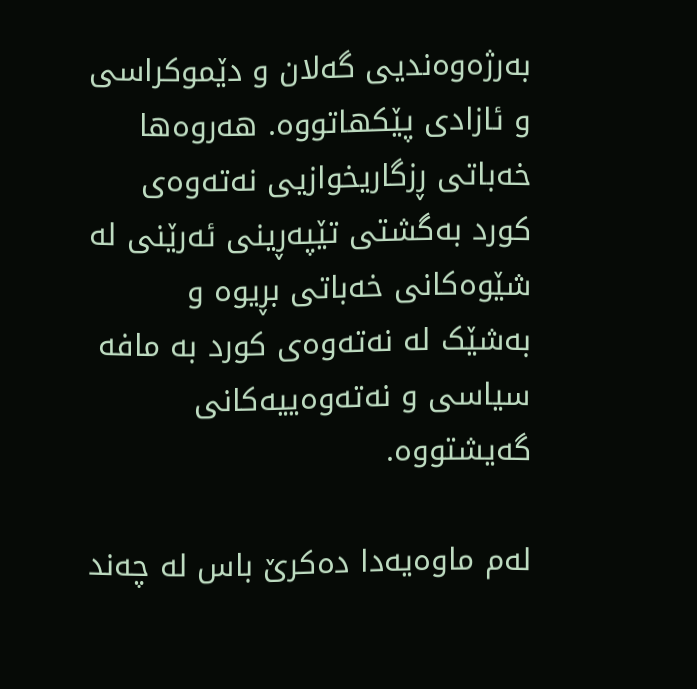بەرژەوەندیی گەلان و دێموکراسی و ئازادی پێکهاتووە. هەروەها خەباتی ڕزگاریخوازیی نەتەوەی کورد بەگشتی تێپەڕینی ئەرێنی لە شێوەکانی خەباتی بڕیوە و بەشێک لە نەتەوەی کورد بە مافە سیاسی و نەتەوەییەکانی گەیشتووە.

لەم ماوەیەدا دەکرێ باس لە چەند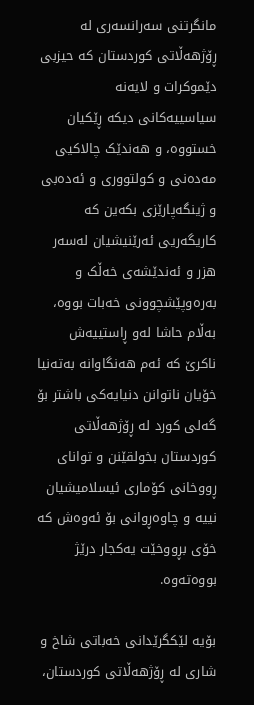مانگرتنی سەرانسەری لە ڕۆژهەڵاتی کوردستان کە حیزبی دێموکرات و لایەنە سیاسییەکانی دیکە ڕێکیان خستووە، و هەندێک چالاکیی مەدەنی و کولتووری و ئەدەبی و ژینگەپارێزی بکەین کە کاریگەریی ئەرێنیشیان لەسەر هزر و ئەندێشەی خەڵک و بەرەوپێشچوونی خەبات بووە، بەڵام حاشا لەو ڕاستییەش ناکرێ کە ئەم هەنگاوانە بەتەنیا خۆیان ناتوانن دنیایەکی باشتر بۆ گەلی کورد لە ڕۆژهەڵاتی کوردستان بخولقێنن و توانای ڕووخانی کۆماری ئیسلامیشیان نییە و چاوەڕوانی بۆ ئەوەش کە خۆی بڕووخێت یەکجار درێژ بووەتەوە.

بۆیە لێکگرێدانی خەباتی شاخ و شاری لە ڕۆژهەڵاتی کوردستان،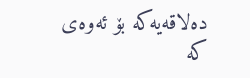دەلاقەیەکە بۆ ئەوەی کە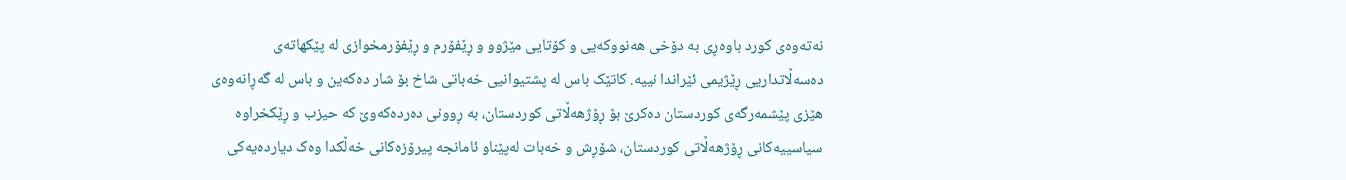نەتەوەی کورد باوەڕی بە دۆخی هەنووکەیی و کۆتایی مێژوو و ڕێفۆرم و ڕێفۆرمخوازی لە پێکهاتەی دەسەڵاتداریی ڕێژیمی ئێراندا نییە. کاتێک باس لە پشتیوانیی خەباتی شاخ بۆ شار دەکەین و باس لە گەڕانەوەی هێزی پێشمەرگەی کوردستان دەکرێ بۆ ڕۆژهەڵاتی کوردستان، بە ڕوونی دەردەکەوێ کە حیزب و ڕێکخراوە سیاسییەکانی ڕۆژهەڵاتی کوردستان، شۆڕش و خەبات لەپێناو ئامانجە پیرۆزەکانی خەڵکدا وەک دیاردەیەکی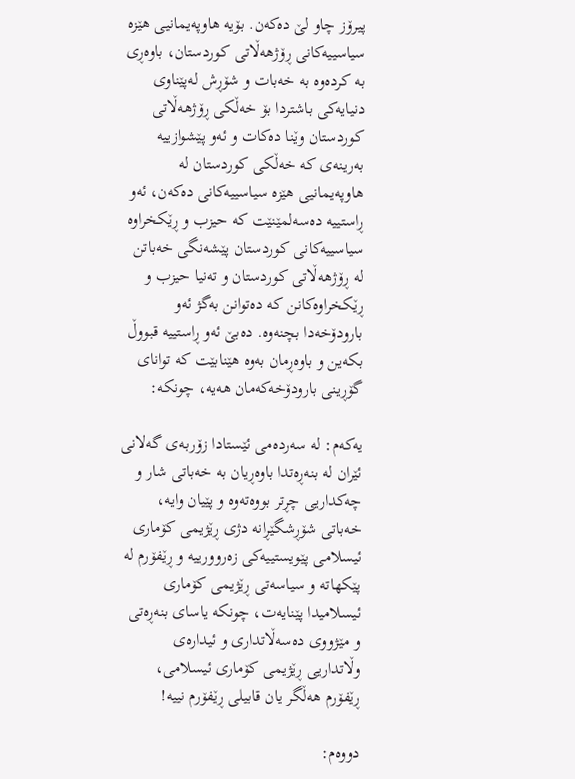پیرۆز چاو لێ دەکەن. بۆیە هاوپەیمانیی هێزە سیاسییەکانی ڕۆژهەڵاتی کوردستان، باوەڕی بە کردەوە بە خەبات و شۆڕش لەپێناوی دنیایەکی باشتردا بۆ خەڵکی ڕۆژهەڵاتی کوردستان وێنا دەکات و ئەو پێشوازییە بەرینەی کە خەڵکی کوردستان لە هاوپەیمانیی هێزە سیاسییەکانی دەکەن، ئەو ڕاستییە دەسەلمێنێت کە حیزب و ڕێکخراوە سیاسییەکانی کوردستان پێشەنگی خەباتن لە ڕۆژهەڵاتی کوردستان و تەنیا حیزب و ڕێکخراوەکانن کە دەتوانن بەگژ ئەو بارودۆخەدا بچنەوە. دەبێ ئەو ڕاستییە قبووڵ بکەین و باوەڕمان بەوە هێنابێت کە توانای گۆڕینی بارودۆخەکەمان هەیە، چونکە:

یەکەم: لە سەردەمی ئێستادا زۆربەی گەلانی ئێران لە بنەڕەتدا باوەڕیان بە خەباتی شار و چەکداریی چڕتر بووەتەوە و پێیان وایە، خەباتی شۆڕشگێڕانە دژی ڕێژیمی کۆماری ئیسلامی پێویستییەکی زەروورییە و ڕێفۆرم لە پێکهاتە و سیاسەتی ڕێژیمی کۆماری ئیسلامیدا پێنایەت، چونکە یاسای بنەڕەتی و مێژووی دەسەڵاتداری و ئیدارەی وڵاتداریی ڕێژیمی کۆماری ئیسلامی، ڕێفۆرم هەڵگر یان قابیلی ڕێفۆرم نییە!

دووەم: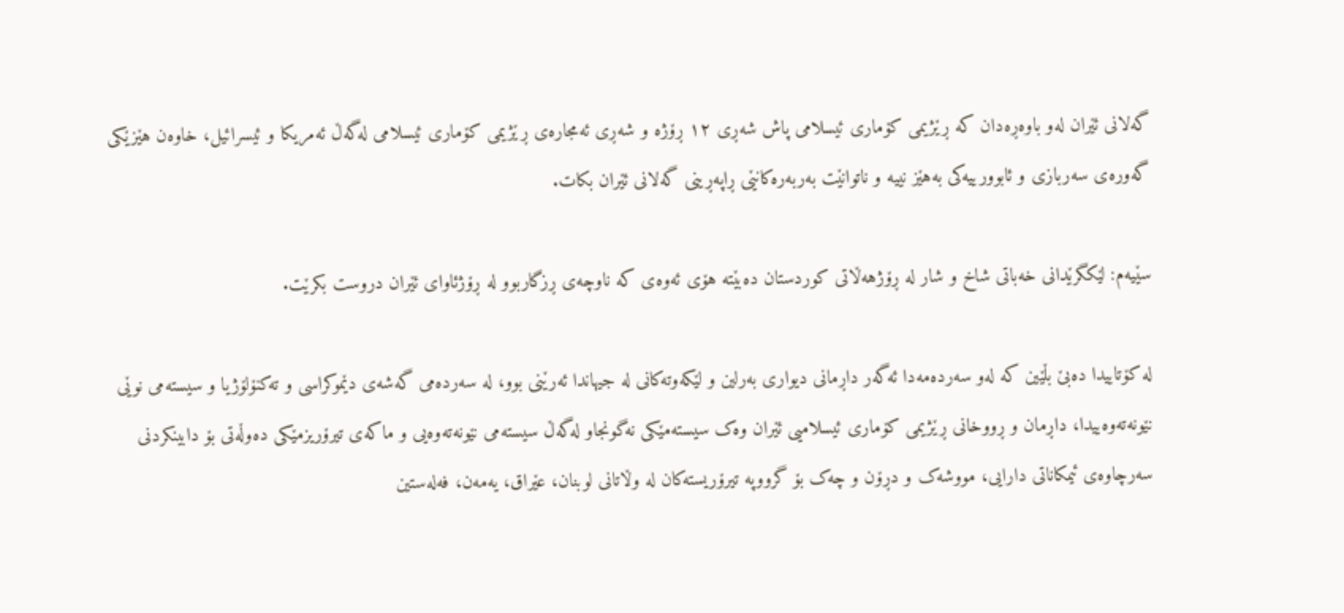گەلانی ئێران لەو باوەڕەدان کە ڕێژیمی کۆماری ئیسلامی پاش شەڕی ١٢ ڕۆژە و شەڕی ئەمجارەی ڕێژیمی کۆماری ئیسلامی لەگەڵ ئەمریکا و ئیسرائیل، خاوەن هێزێکی گەورەی سەربازی و ئابوورییەکی بەهێز نییە و ناتوانێت بەربەرەکانێی ڕاپەڕینی گەلانی ئێران بکات.

سێیەم: لێکگرێدانی خەباتی شاخ و شار لە ڕۆژهەڵاتی کوردستان دەبێتە هۆی ئەوەی کە ناوچەی ڕزگاربوو لە ڕۆژئاوای ئێران دروست بکرێت.

لە کۆتاییدا دەبێ بڵێین کە لەو سەردەمەدا ئەگەر داڕمانی دیواری بەرلین و لێکەوتەکانی لە جیهاندا ئەرێنی بوو، لە سەردەمی گەشەی دێموکراسی و تەکنۆلۆژیا و سیستەمی نوێی نێونەتەوەییدا، داڕمان و ڕووخانی ڕێژیمی کۆماری ئیسلامیی ئێران وەک سیستەمێکی نەگونجاو لەگەڵ سیستەمی نێونەتەوەیی و ماکەی تیرۆریزمێکی دەوڵەتی بۆ دابینکردنی سەرچاوەی ئیمکاناتی دارایی، مووشەک و دڕۆن و چەک بۆ گرووپە تیرۆریستەکان لە وڵاتانی لوبنان، عێراق، یەمەن، فەلەستین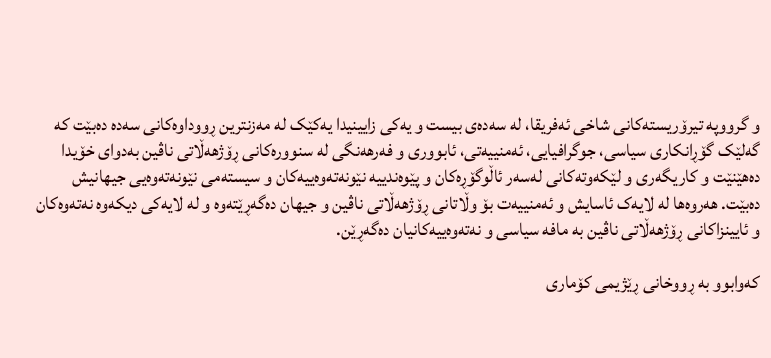و گرووپە تیرۆریستەکانی شاخی ئەفریقا، لە سەدەی بیست و یەکی زایینیدا یەکێک لە مەزنترین ڕووداوەکانی سەدە دەبێت کە گەلێک گۆڕانکاری سیاسی، جوگرافیایی، ئەمنییەتی، ئابووری و فەرهەنگی لە سنوورەکانی ڕۆژهەڵاتی ناڤین بەدوای خۆیدا دەهێنێت و کاریگەری و لێکەوتەکانی لەسەر ئاڵوگۆڕەکان و پێوەندییە نێونەتەوەییەکان و سیستەمی نێونەتەوەیی جیهانیش دەبێت. هەروەها لە لایەک ئاسایش و ئەمنییەت بۆ وڵاتانی ڕۆژهەڵاتی ناڤین و جیهان دەگەڕێتەوە و لە لایەکی دیکەوە نەتەوەکان و ئایینزاکانی ڕۆژهەڵاتی ناڤین بە مافە سیاسی و نەتەوەییەکانیان دەگەڕێن.

کەوابوو بە ڕووخانی ڕێژیمی کۆماری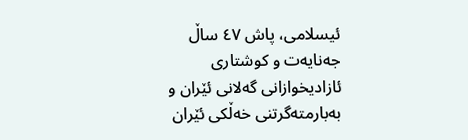ئیسلامی، پاش ٤٧ ساڵ جەنایەت و کوشتاری ئازادیخوازانی گەلانی ئێران و بەبارمتەگرتنی خەڵکی ئێران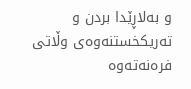و بەلاڕێدا بردن و تەریکخستنەوەی وڵاتی فرەنەتەوە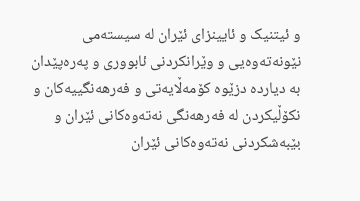و ئیتنیک و ئایینزای ئێران لە سیستەمی نێونەتەوەیی و وێرانکردنی ئابووری و پەرەپێدان بە دیاردە دزێوە کۆمەڵایەتی و فەرهەنگییەکان و نکۆڵیکردن لە فەرهەنگی نەتەوەکانی ئێران و بێبەشکردنی نەتەوەکانی ئێران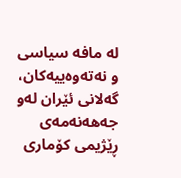لە مافە سیاسی و نەتەوەییەکان، گەلانی ئێران لەو جەهەنەمەی ڕێژیمی کۆماری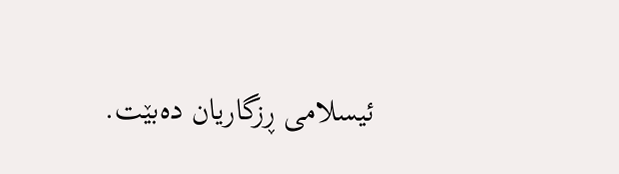ئیسلامی ڕزگاریان دەبێت.